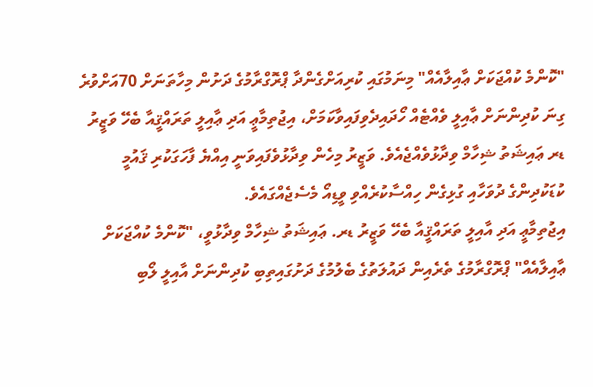"ކޮންމެ ކުއްޖަކަށް ޢާއިލާއެއް" މިނަމުގައި ކުރިއަށްގެންދާ ޕްރޮގްރާމުގެ ދަށުން މިހާތަނަށް 70އަށްވުރެ ގިނަ ކުދިންނަށް ޢާއިލީ ވެއްޓެއް ހޯދައިދެވިފައިވާކަމަށް، އިޖުތިމާޢީ އަދި ޢާއިލީ ތަރައްޤީއާ ބެހޭ ވަޒީރު ޑރ ޢައިޝަތު ޝިހާމް ވިދާޅުވެއްޖެއެވެ. ވަޒީރު މިހެން ވިދާޅުވެފައިވަނީ އިއްޔެ ފާހަގަކުރި ޤައުމީ ކުޑަކުދިންގެ ދުވަހާއި ގުޅިގެން ހިއްސާކުރެއްވި ވީޑިއޯ މެސެޖެއްގައެވެ.
އިޖުތިމާޢީ އަދި އާއިލީ ތަރައްޤީއާ ބެހޭ ވަޒީރު ޑރ. ޢައިޝަތު ޝިހާމް ވިދާޅުވީ، "ކޮންމެ ކުއްޖަކަށް ޢާއިލާއެއް" ޕްރޮގްރާމުގެ ތެރެއިން ދައުލަތުގެ ބެލުމުގެ ދަށުގައިތިބި ކުދިންނަށް އާއިލީ ލޯބި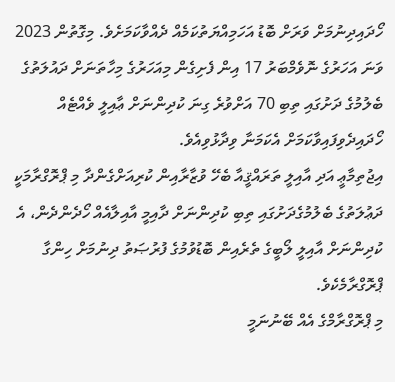ހޯދައިދިނުމަށް ވަރަށް ބޮޑު އަހަމިއްޔަތުކަމެއް ދެއްވާކަމަށެވެ. މިގޮތުން 2023 ވަނަ އަހަރުގެ ނޮވެމްބަރު 17 އިން ފެށިގެން މިއަހަރުގެ މިހާތަނަށް ދައުލަތުގެ ބެލުމުގެ ދަށުގައި ތިބި 70 އަށްވުރެ ގިނަ ކުދިންނަށް ޢާއިލީ ވެއްޓެއް ހޯދައިދެވިފައިވާކަމަށް އެކަމަނާ ވިދާޅުވިއެވެ.
އިޖުތިމާޢީ އަދި އާއިލީ ތަރައްޤީއާ ބެހޭ ވުޒާރާއިން ކުރިއަށްގެންދާ މި ޕްރޮގްރާމަކީ ދަޢުލަތުގެ ބެލުމުގެދަށުގައި ތިބި ކުދިންނަށް ދާއިމީ އާއިލާއެއް ހޯދެންދެން، އެ ކުދިންނަށް އާއިލީ ލޯބީގެ ތެރެއިން ބޮޑުވުމުގެ ފުރުޞަތު ދިނުމަށް ހިންގާ ޕްރޮގްރާމެކެވެ.
މި ޕްރޮގްރާމްގެ އެއް ބޭނުނަމީ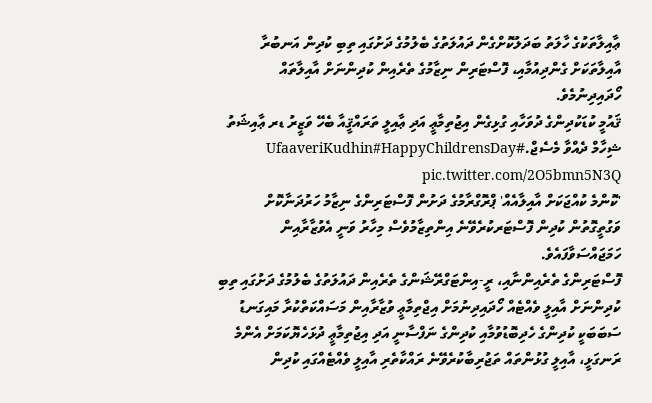ޢާއިލާތަކުގެ ހާލަތު ބަދަލުކޮށްގެން ދައުލަތުގެ ބެލުމުގެ ދަށުގައި ތިބި ކުދިން އަނބުރާ އާއިލާތަކަށް ގެންދިއުމާއި، ފޮސްޓަރިން ނިޒާމުގެ ތެރެއިން ކުދިންނަށް އާއިލާތައް ހޯދައިދިނުމެވެ.
ޤައުމީ ކުޑަކުދިންގެ ދުވަހާއި ގުޅިގެން އިޖުތިމާޢީ އަދި ޢާއިލީ ތަރައްޤީއާ ބެހޭ ވަޒީރު ޑރ ޢާއިޝަތު ޝިހާމް ދެއްވާ މެސެޖް.#UfaaveriKudhin#HappyChildrensDay pic.twitter.com/2O5bmn5N3Q
'ކޮންމެ ކުއްޖަކަށް އާއިލާއެއް' ޕްރޮގްރާމުގެ ދަށުން ފޮސްޓަރިންގެ ނިޒާމު ހަރުދަނާކޮށް ވަގުތީގޮތުން ކުދިން ފޮސްޓަރކުރެވޭނެ އިންތިޒާމުވެސް މިހާރު ވަނީ އެވުޒާރާއިން ހަމަޖައްސަވާފައެވެ.
ފޮސްޓަރިންގެ ތެރެއިންނާއި، ރީ-އިންޓަގްރޭޝަންގެ ތެރެއިން ދައުލަތުގެ ބެލުމުގެ ދަށުގައި ތިބި ކުދިންނަށް އާއިލީ ވެއްޓެއް ހޯދައިދިނުމަށް އިޖްތިމާޢީ ވުޒާރާއިން މަސައްކަތްކުރާ މައިގަނޑު ސަބަބަކީ ކުދިންގެ ހެދިބޮޑުވުމާއި ކުދިންގެ ނަފްސާނީ އަދި އިޖުތިމާޢީ ދުޅަހެޔޮކަމަށް އެންމެ ރަނގަޅީ، އާއިލީ ގުޅުންތައް ތަޖުރިބާކުރެވޭނެ ރައްކާތެރި އާއިލީ ވެއްޓެއްގައި ކުދިން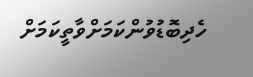ހެދިބޮޑުވުންކަމަށްވާތީކަމަށް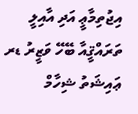އިޖުތިމާޢީ އަދި އާއިލީ ތަރައްޤީއާ ބޭހޭ ވަޒީރު ޑރ ޢައިޝަތު ޝިހާމް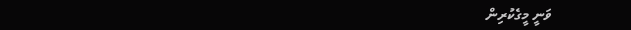ވަނީ މީގެކުރިން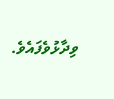ވިދާޅުވެފައެވެ.